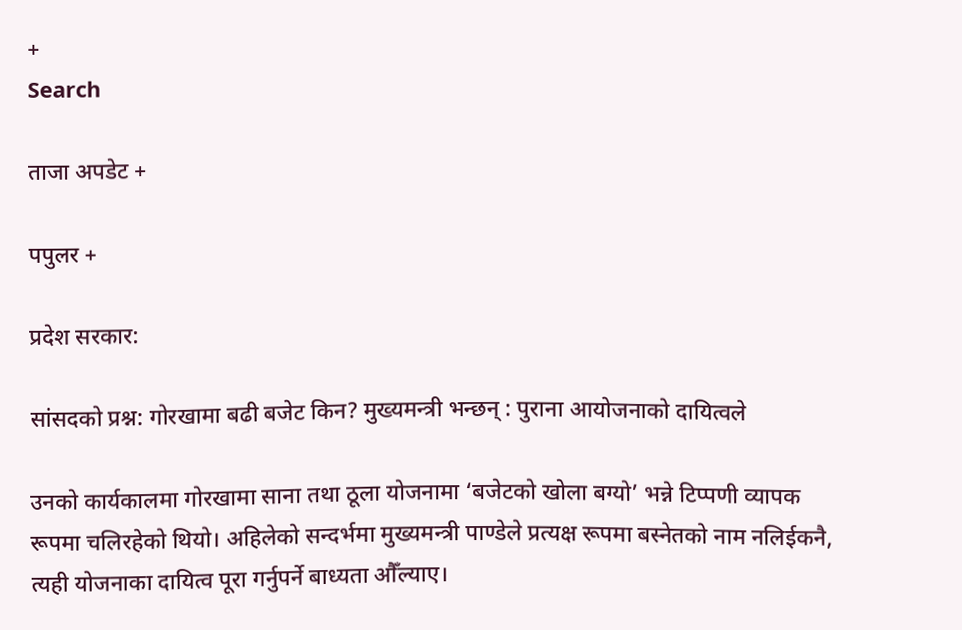+
Search

ताजा अपडेट +

पपुलर +

प्रदेश सरकार:

सांसदको प्रश्न: गोरखामा बढी बजेट किन? मुख्यमन्त्री भन्छन् : पुराना आयोजनाको दायित्वले

उनको कार्यकालमा गोरखामा साना तथा ठूला योजनामा ‘बजेटको खोला बग्यो’ भन्ने टिप्पणी व्यापक रूपमा चलिरहेको थियो। अहिलेको सन्दर्भमा मुख्यमन्त्री पाण्डेले प्रत्यक्ष रूपमा बस्नेतको नाम नलिईकनै, त्यही योजनाका दायित्व पूरा गर्नुपर्ने बाध्यता औँल्याए।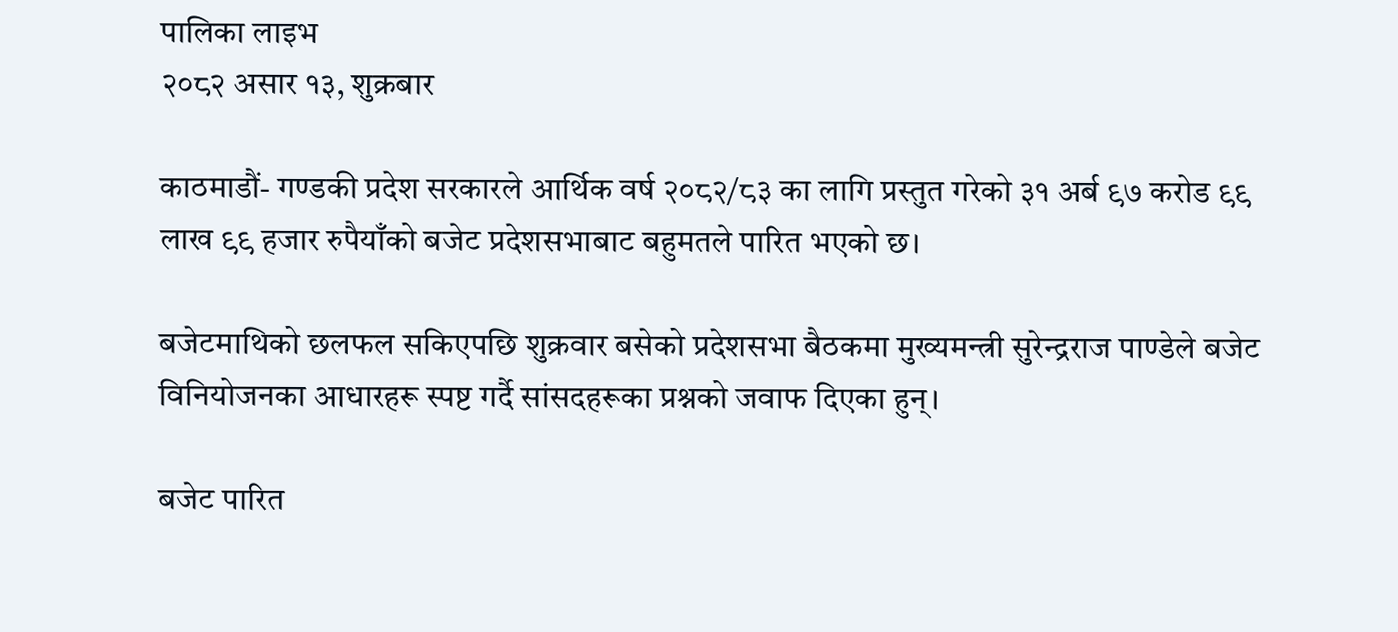पालिका लाइभ
२०८२ असार १३, शुक्रबार

काठमाडौं- गण्डकी प्रदेश सरकारले आर्थिक वर्ष २०८२/८३ का लागि प्रस्तुत गरेको ३१ अर्ब ९७ करोड ९९ लाख ९९ हजार रुपैयाँको बजेट प्रदेशसभाबाट बहुमतले पारित भएको छ।

बजेटमाथिको छलफल सकिएपछि शुक्रवार बसेको प्रदेशसभा बैठकमा मुख्यमन्त्री सुरेन्द्रराज पाण्डेले बजेट विनियोजनका आधारहरू स्पष्ट गर्दै सांसदहरूका प्रश्नको जवाफ दिएका हुन्।

बजेट पारित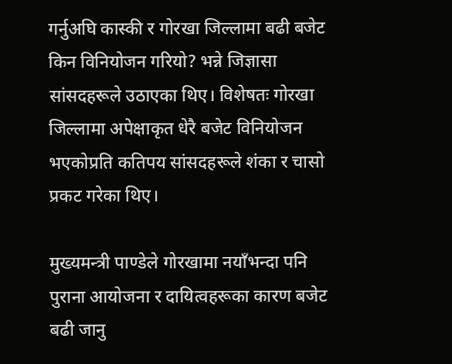गर्नुअघि कास्की र गोरखा जिल्लामा बढी बजेट किन विनियोजन गरियो? भन्ने जिज्ञासा सांसदहरूले उठाएका थिए। विशेषतः गोरखा जिल्लामा अपेक्षाकृत धेरै बजेट विनियोजन भएकोप्रति कतिपय सांसदहरूले शंका र चासो प्रकट गरेका थिए।

मुख्यमन्त्री पाण्डेले गोरखामा नयाँभन्दा पनि पुराना आयोजना र दायित्वहरूका कारण बजेट बढी जानु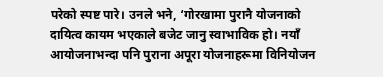परेको स्पष्ट पारे। उनले भने, ‘गोरखामा पुरानै योजनाको दायित्व कायम भएकाले बजेट जानु स्वाभाविक हो। नयाँ आयोजनाभन्दा पनि पुराना अपूरा योजनाहरूमा विनियोजन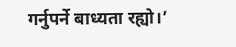गर्नुपर्ने बाध्यता रह्यो।’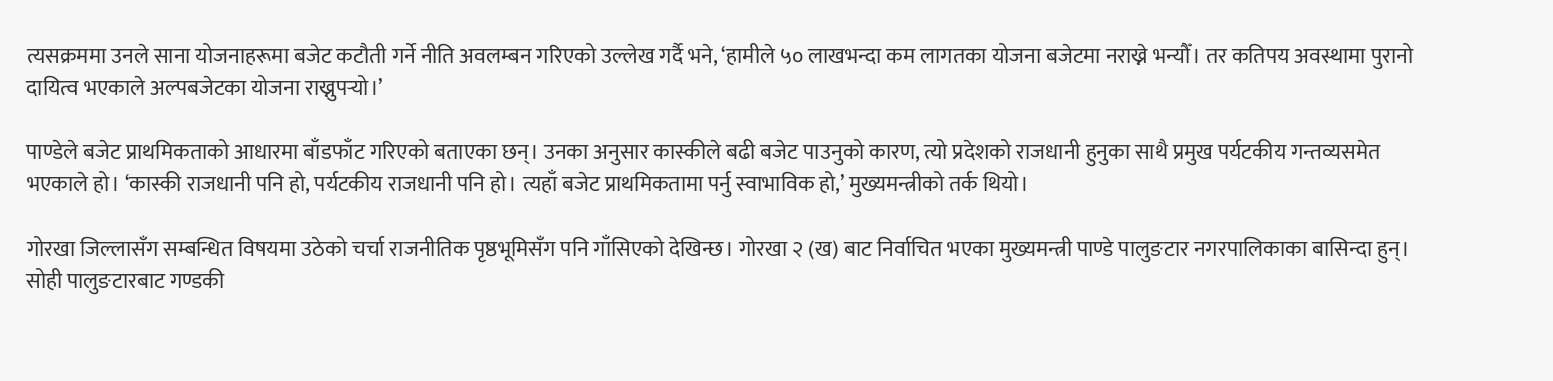त्यसक्रममा उनले साना योजनाहरूमा बजेट कटौती गर्ने नीति अवलम्बन गरिएको उल्लेख गर्दै भने, ‘हामीले ५० लाखभन्दा कम लागतका योजना बजेटमा नराख्ने भन्यौँ। तर कतिपय अवस्थामा पुरानो दायित्व भएकाले अल्पबजेटका योजना राख्नुपर्‍यो।’

पाण्डेले बजेट प्राथमिकताको आधारमा बाँडफाँट गरिएको बताएका छन्। उनका अनुसार कास्कीले बढी बजेट पाउनुको कारण, त्यो प्रदेशको राजधानी हुनुका साथै प्रमुख पर्यटकीय गन्तव्यसमेत भएकाले हो। ‘कास्की राजधानी पनि हो, पर्यटकीय राजधानी पनि हो। त्यहाँ बजेट प्राथमिकतामा पर्नु स्वाभाविक हो,’ मुख्यमन्त्रीको तर्क थियो।

गोरखा जिल्लासँग सम्बन्धित विषयमा उठेको चर्चा राजनीतिक पृष्ठभूमिसँग पनि गाँसिएको देखिन्छ। गोरखा २ (ख) बाट निर्वाचित भएका मुख्यमन्त्री पाण्डे पालुङटार नगरपालिकाका बासिन्दा हुन्। सोही पालुङटारबाट गण्डकी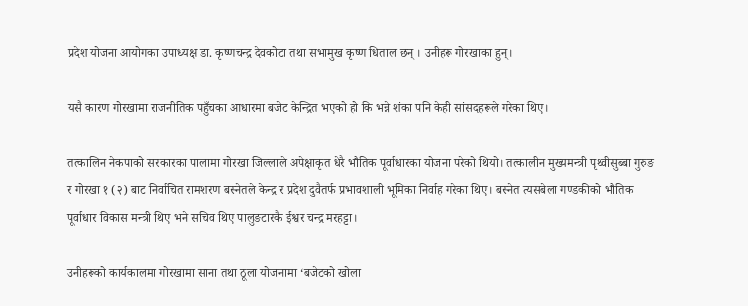प्रदेश योजना आयोगका उपाध्यक्ष डा. कृष्णचन्द्र देवकोटा तथा सभामुख कृष्ण धिताल छन् । उनीहरू गोरखाका हुन्।

यसै कारण गोरखामा राजनीतिक पहुँचका आधारमा बजेट केन्द्रित भएको हो कि भन्ने शंका पनि केही सांसदहरूले गरेका थिए।

तत्कालिन नेकपाको सरकारका पालामा गोरखा जिल्लाले अपेक्षाकृत धेरै भौतिक पूर्वाधारका योजना परेको थियो। तत्कालीन मुख्यमन्त्री पृथ्वीसुब्बा गुरुङ र गोरखा १ (२) बाट निर्वाचित रामशरण बस्नेतले केन्द्र र प्रदेश दुवैतर्फ प्रभावशाली भूमिका निर्वाह गरेका थिए। बस्नेत त्यसबेला गण्डकीको भौतिक पूर्वाधार विकास मन्त्री थिए भने सचिव थिए पालुङटारकै ईश्वर चन्द्र मरहट्टा।

उनीहरूको कार्यकालमा गोरखामा साना तथा ठूला योजनामा ‘बजेटको खोला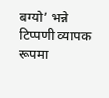बग्यो’ भन्ने टिप्पणी व्यापक रूपमा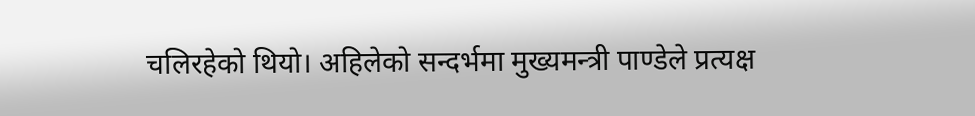चलिरहेको थियो। अहिलेको सन्दर्भमा मुख्यमन्त्री पाण्डेले प्रत्यक्ष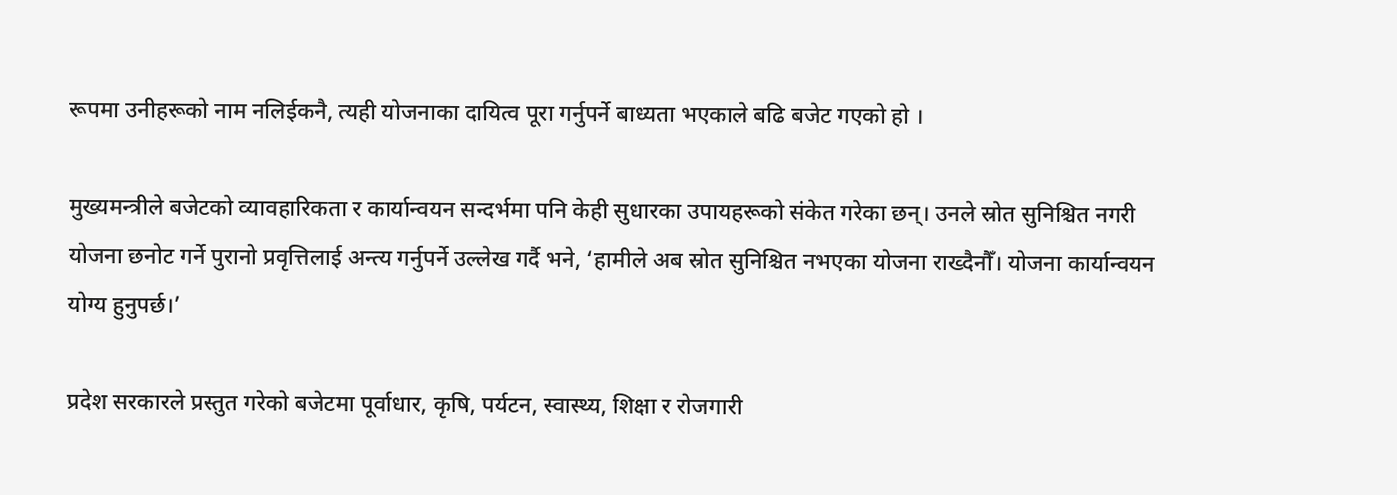रूपमा उनीहरूको नाम नलिईकनै, त्यही योजनाका दायित्व पूरा गर्नुपर्ने बाध्यता भएकाले बढि बजेट गएको हो ।

मुख्यमन्त्रीले बजेटको व्यावहारिकता र कार्यान्वयन सन्दर्भमा पनि केही सुधारका उपायहरूको संकेत गरेका छन्। उनले स्रोत सुनिश्चित नगरी योजना छनोट गर्ने पुरानो प्रवृत्तिलाई अन्त्य गर्नुपर्ने उल्लेख गर्दै भने, ‘हामीले अब स्रोत सुनिश्चित नभएका योजना राख्दैनौँ। योजना कार्यान्वयन योग्य हुनुपर्छ।’

प्रदेश सरकारले प्रस्तुत गरेको बजेटमा पूर्वाधार, कृषि, पर्यटन, स्वास्थ्य, शिक्षा र रोजगारी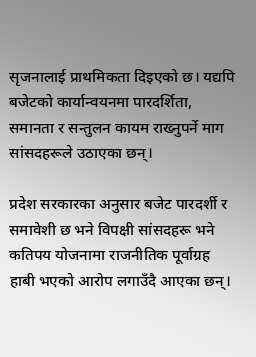सृजनालाई प्राथमिकता दिइएको छ। यद्यपि बजेटको कार्यान्वयनमा पारदर्शिता, समानता र सन्तुलन कायम राख्नुपर्ने माग सांसदहरूले उठाएका छन्।

प्रदेश सरकारका अनुसार बजेट पारदर्शी र समावेशी छ भने विपक्षी सांसदहरू भने कतिपय योजनामा राजनीतिक पूर्वाग्रह हाबी भएको आरोप लगाउँदै आएका छन्।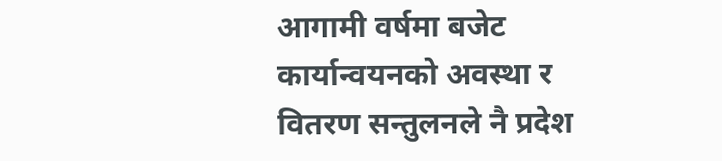आगामी वर्षमा बजेट कार्यान्वयनको अवस्था र वितरण सन्तुलनले नै प्रदेश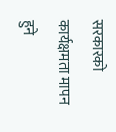सरकारको कार्यक्षमता मापन हुने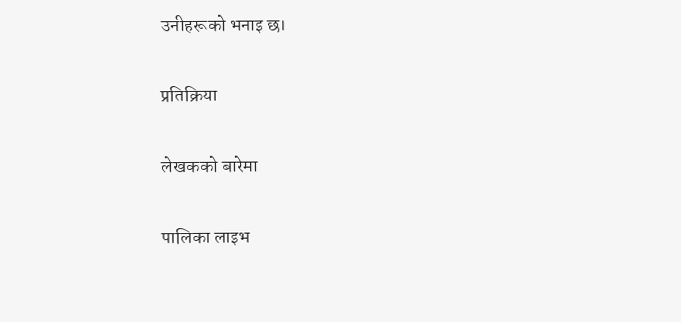उनीहरूको भनाइ छ।

प्रतिक्रिया

लेखकको बारेमा

पालिका लाइभ